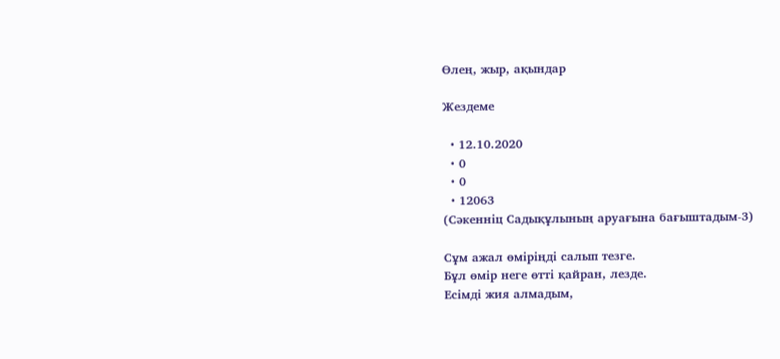Өлең, жыр, ақындар

Жездеме

  • 12.10.2020
  • 0
  • 0
  • 12063
(Сәкенніц Садықұлының аруағына бағыштадым-3)

Сұм ажал өміріңді салып тезге.
Бұл өмір неге өтті қайран, лезде.
Есімді жия алмадым,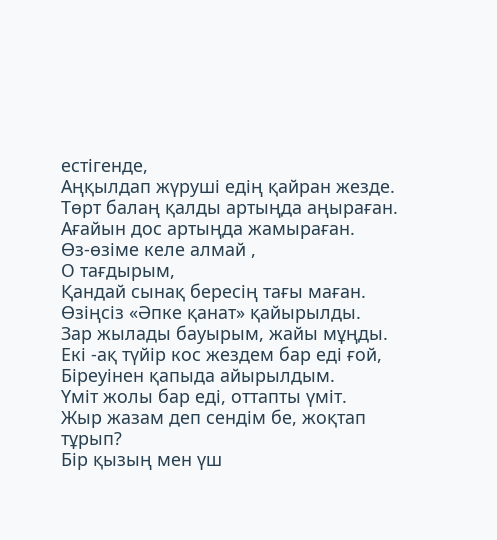естігенде,
Аңқылдап жүруші едің қайран жезде.
Төрт балаң қалды артыңда аңыраған.
Ағайын дос артыңда жамыраған.
Өз-өзіме келе алмай ,
О тағдырым,
Қандай сынақ бересің тағы маған.
Өзіңсіз «Әпке қанат» қайырылды.
Зар жылады бауырым, жайы мұңды.
Екі -ақ түйір кос жездем бар еді ғой,
Біреуінен қапыда айырылдым.
Үміт жолы бар еді, оттапты үміт.
Жыр жазам деп сендім бе, жоқтап тұрып?
Бір қызың мен үш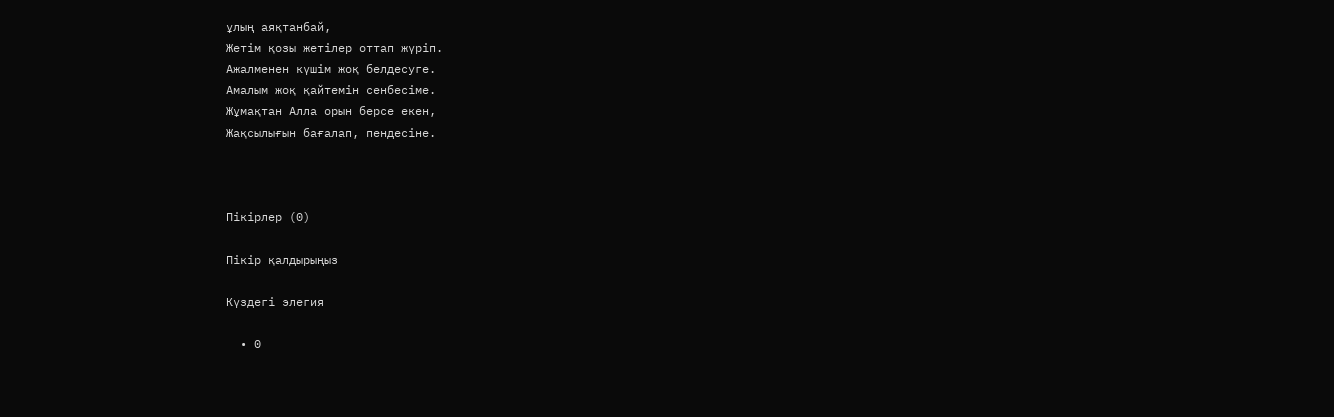ұлың аяқтанбай,
Жетім қозы жетілер оттап жүріп.
Ажалменен күшім жоқ белдесуге.
Амалым жоқ қайтемін сенбесіме.
Жұмақтан Алла орын берсе екен,
Жақсылығын бағалап, пендесіне.



Пікірлер (0)

Пікір қалдырыңыз

Күздегі элегия

  • 0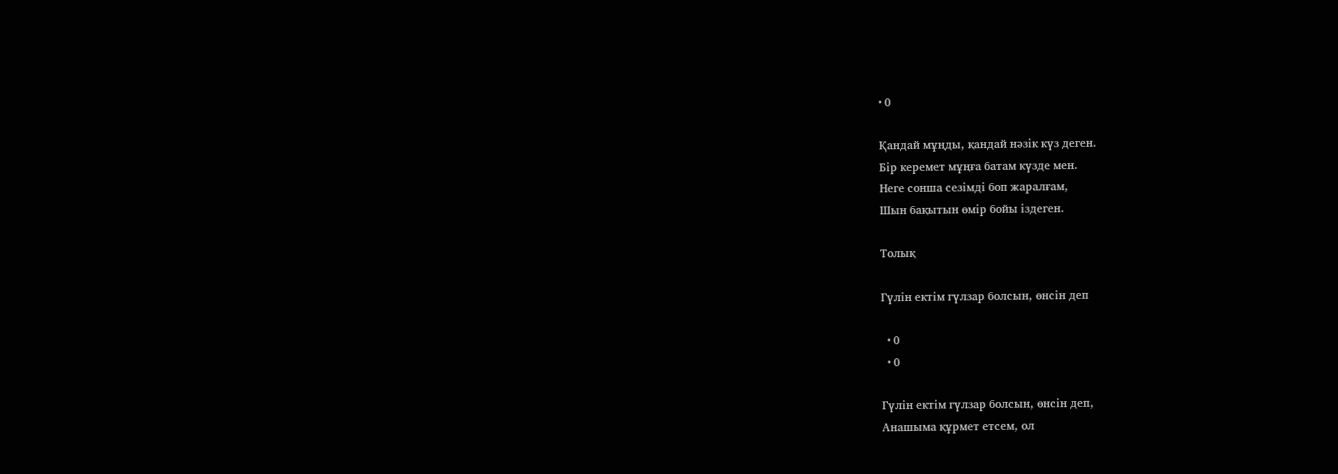• 0

Қандай мұңды, қандай нәзік күз деген.
Бір керемет мұңға батам күзде мен.
Неге сонша сезімді боп жаралғам,
Шын бақытын өмір бойы іздеген.

Толық

Гүлін ектім гүлзар болсын, өнсін деп

  • 0
  • 0

Гүлін ектім гүлзар болсын, өнсін деп,
Анашыма құрмет етсем, ол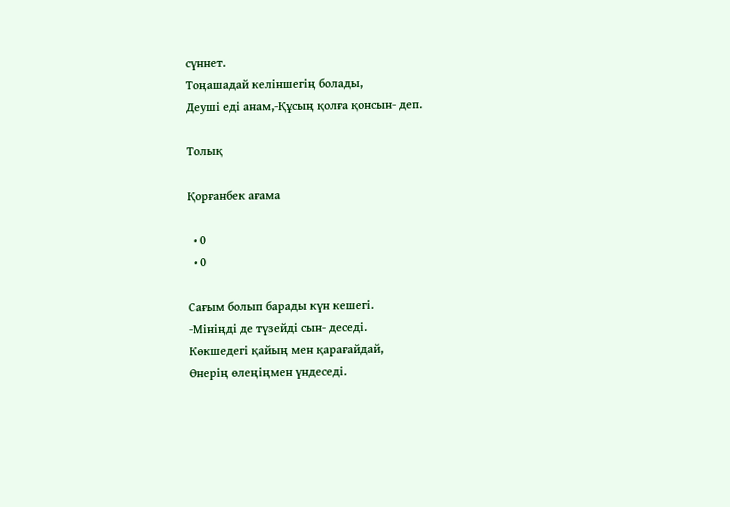сүннет.
Тоңашадай келіншегің болады,
Деуші еді анам,-Құсың қолға қонсын- деп.

Толық

Қорғанбек ағама

  • 0
  • 0

Сағым болып барады күн кешегі.
-Мініңді де түзейді сын- деседі.
Көкшедегі қайың мен қарағайдай,
Өнерің өлеңіңмен үндеседі.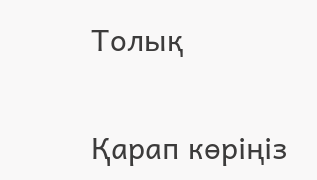Толық

Қарап көріңіз